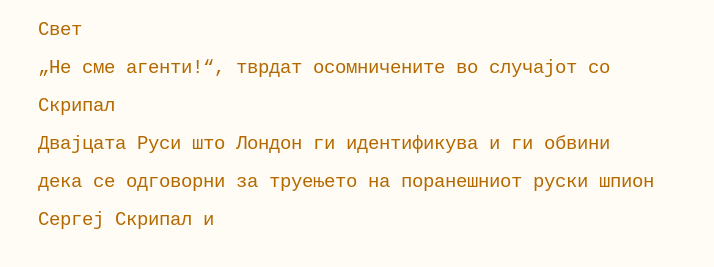Свет
„Не сме агенти!“, тврдат осомничените во случајот со Скрипал
Двајцата Руси што Лондон ги идентификува и ги обвини дека се одговорни за труењето на поранешниот руски шпион Сергеј Скрипал и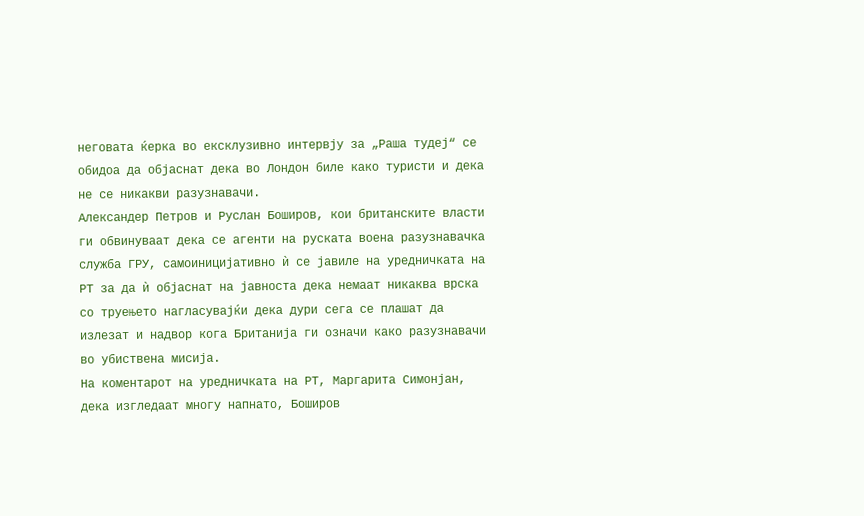неговата ќерка во ексклузивно интервју за „Раша тудеј“ се обидоа да објаснат дека во Лондон биле како туристи и дека не се никакви разузнавачи.
Александер Петров и Руслан Боширов, кои британските власти ги обвинуваат дека се агенти на руската воена разузнавачка служба ГРУ, самоиницијативно ѝ се јавиле на уредничката на РТ за да ѝ објаснат на јавноста дека немаат никаква врска со труењето нагласувајќи дека дури сега се плашат да излезат и надвор кога Британија ги означи како разузнавачи во убиствена мисија.
На коментарот на уредничката на РТ, Маргарита Симонјан, дека изгледаат многу напнато, Боширов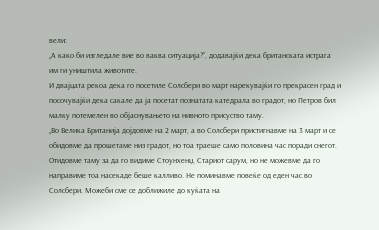вели:
„А како би изгледале вие во ваква ситуација?“, додавајќи дека британската истрага им ги уништила животите.
И двајцата рекоа дека го посетиле Солсбери во март нарекувајќи го прекрасен град и посочувајќи дека сакале да ја посетат познатата катедрала во градот, но Петров бил малку потемелен во објаснувањето на нивното присуство таму.
„Во Велика Британија дојдовме на 2 март, а во Солсбери пристигнавме на 3 март и се обидовме да прошетаме низ градот, но тоа траеше само половина час поради снегот. Отидовме таму за да го видиме Стоунхенџ, Стариот сарум, но не можевме да го направиме тоа насекаде беше калливо. Не поминавме повеќе од еден час во Солсбери. Можеби сме се доближиле до куќата на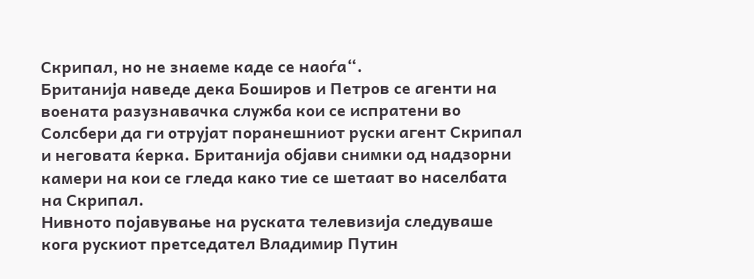Скрипал, но не знаеме каде се наоѓа“.
Британија наведе дека Боширов и Петров се агенти на воената разузнавачка служба кои се испратени во Солсбери да ги отрујат поранешниот руски агент Скрипал и неговата ќерка. Британија објави снимки од надзорни камери на кои се гледа како тие се шетаат во населбата на Скрипал.
Нивното појавување на руската телевизија следуваше кога рускиот претседател Владимир Путин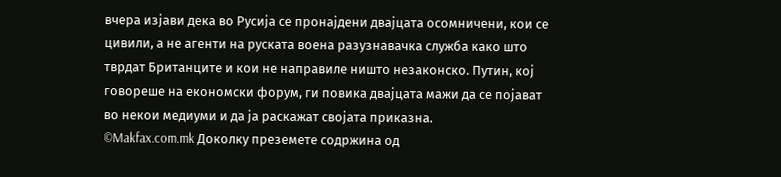вчера изјави дека во Русија се пронајдени двајцата осомничени, кои се цивили, а не агенти на руската воена разузнавачка служба како што тврдат Британците и кои не направиле ништо незаконско. Путин, кој говореше на економски форум, ги повика двајцата мажи да се појават во некои медиуми и да ја раскажат својата приказна.
©Makfax.com.mk Доколку преземете содржина од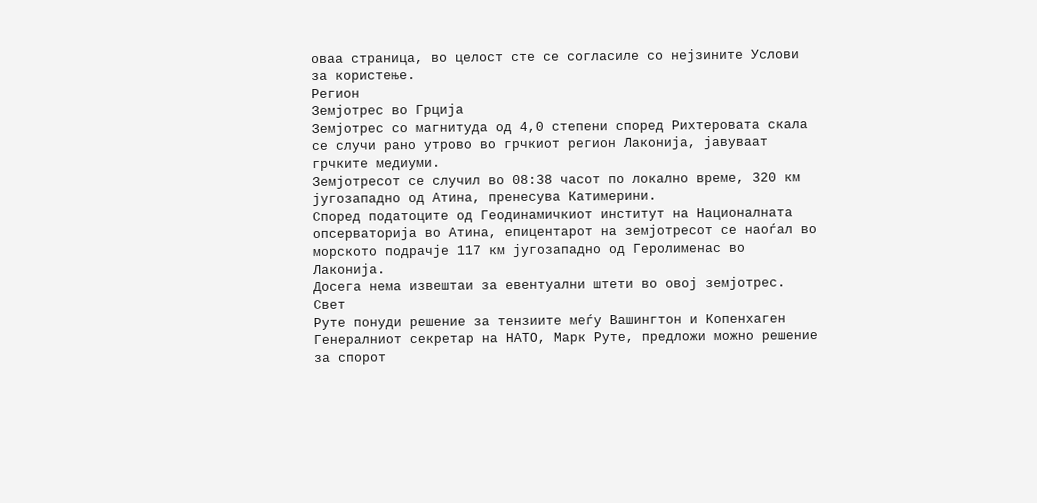оваа страница, во целост сте се согласиле со нејзините Услови за користење.
Регион
Земјотрес во Грција
Земјотрес со магнитуда од 4,0 степени според Рихтеровата скала се случи рано утрово во грчкиот регион Лаконија, јавуваат грчките медиуми.
Земјотресот се случил во 08:38 часот по локално време, 320 км југозападно од Атина, пренесува Катимерини.
Според податоците од Геодинамичкиот институт на Националната опсерваторија во Атина, епицентарот на земјотресот се наоѓал во морското подрачје 117 км југозападно од Геролименас во Лаконија.
Досега нема извештаи за евентуални штети во овој земјотрес.
Свет
Руте понуди решение за тензиите меѓу Вашингтон и Копенхаген
Генералниот секретар на НАТО, Марк Руте, предложи можно решение за спорот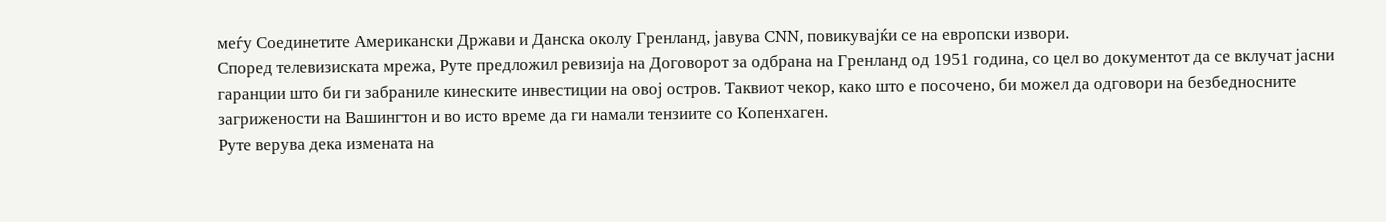меѓу Соединетите Американски Држави и Данска околу Гренланд, јавува CNN, повикувајќи се на европски извори.
Според телевизиската мрежа, Руте предложил ревизија на Договорот за одбрана на Гренланд од 1951 година, со цел во документот да се вклучат јасни гаранции што би ги забраниле кинеските инвестиции на овој остров. Таквиот чекор, како што е посочено, би можел да одговори на безбедносните загрижености на Вашингтон и во исто време да ги намали тензиите со Копенхаген.
Руте верува дека измената на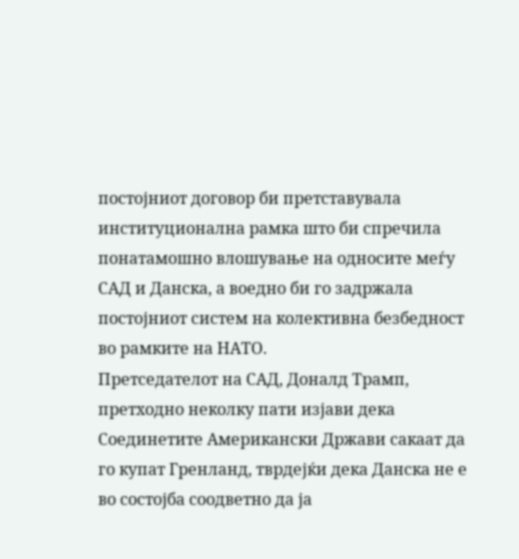постојниот договор би претставувала институционална рамка што би спречила понатамошно влошување на односите меѓу САД и Данска, а воедно би го задржала постојниот систем на колективна безбедност во рамките на НАТО.
Претседателот на САД, Доналд Трамп, претходно неколку пати изјави дека Соединетите Американски Држави сакаат да го купат Гренланд, тврдејќи дека Данска не е во состојба соодветно да ја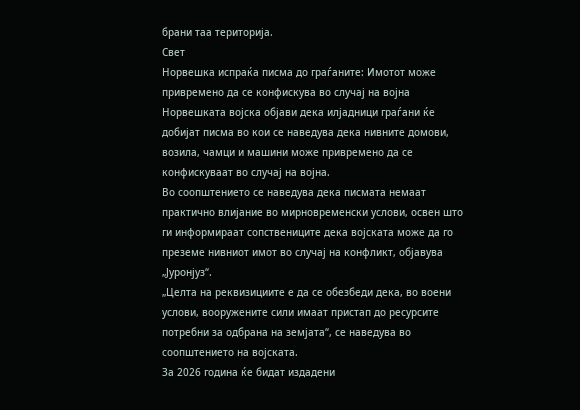брани таа територија.
Свет
Норвешка испраќа писма до граѓаните: Имотот може привремено да се конфискува во случај на војна
Норвешката војска објави дека илјадници граѓани ќе добијат писма во кои се наведува дека нивните домови, возила, чамци и машини може привремено да се конфискуваат во случај на војна.
Во соопштението се наведува дека писмата немаат практично влијание во мирновременски услови, освен што ги информираат сопствениците дека војската може да го преземе нивниот имот во случај на конфликт, објавува „Јуронјуз“.
„Целта на реквизициите е да се обезбеди дека, во воени услови, вооружените сили имаат пристап до ресурсите потребни за одбрана на земјата“, се наведува во соопштението на војската.
За 2026 година ќе бидат издадени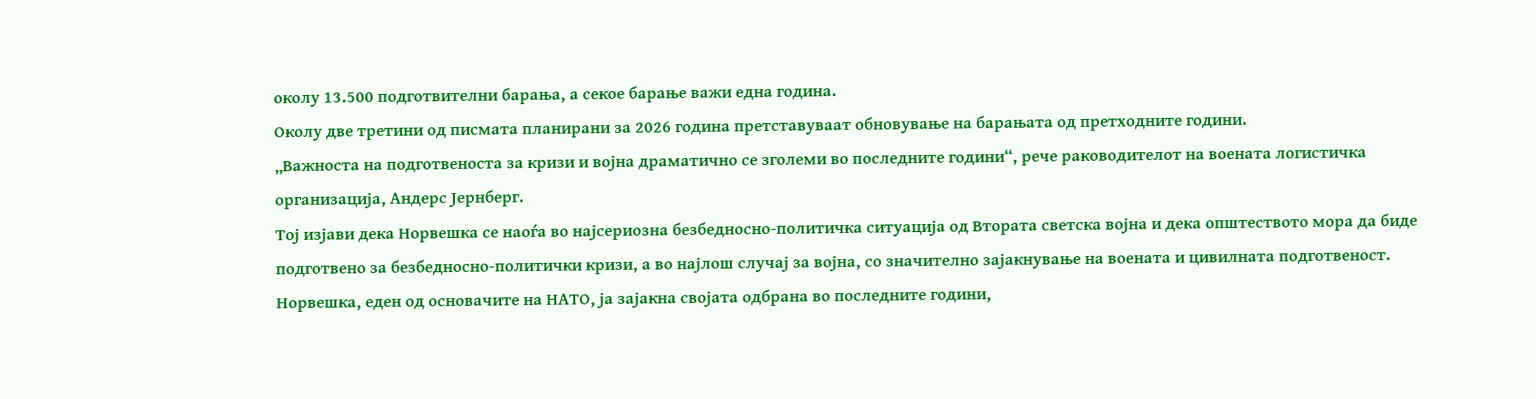околу 13.500 подготвителни барања, а секое барање важи една година.
Околу две третини од писмата планирани за 2026 година претставуваат обновување на барањата од претходните години.
„Важноста на подготвеноста за кризи и војна драматично се зголеми во последните години“, рече раководителот на воената логистичка организација, Андерс Јернберг.
Тој изјави дека Норвешка се наоѓа во најсериозна безбедносно-политичка ситуација од Втората светска војна и дека општеството мора да биде подготвено за безбедносно-политички кризи, а во најлош случај за војна, со значително зајакнување на воената и цивилната подготвеност.
Норвешка, еден од основачите на НАТО, ја зајакна својата одбрана во последните години,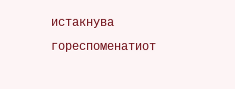истакнува гореспоменатиот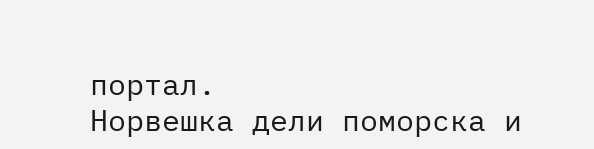портал.
Норвешка дели поморска и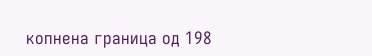копнена граница од 198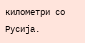километри со Русија.